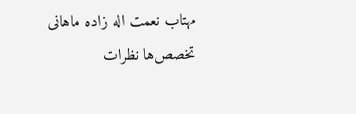مهتاب نعمت اله زاده ماهانی تخصص‌ها نظرات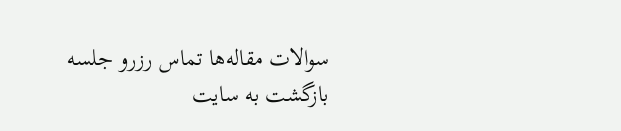سوالات مقاله‌ها تماس رزرو جلسه
بازگشت به سایت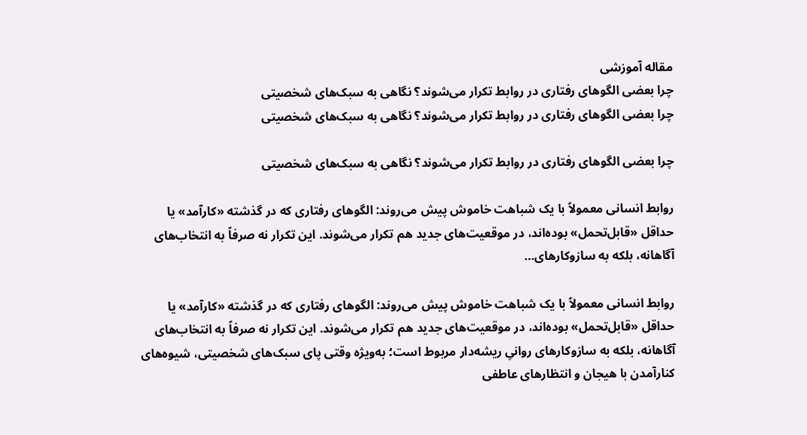مقاله آموزشی
چرا بعضی الگوهای رفتاری در روابط تکرار می‌شوند؟ نگاهی به سبک‌های شخصیتی
چرا بعضی الگوهای رفتاری در روابط تکرار می‌شوند؟ نگاهی به سبک‌های شخصیتی

چرا بعضی الگوهای رفتاری در روابط تکرار می‌شوند؟ نگاهی به سبک‌های شخصیتی

روابط انسانی معمولاً با یک شباهت خاموش پیش می‌روند: الگوهای رفتاری که در گذشته «کارآمد» یا حداقل «قابل‌تحمل» بوده‌اند، در موقعیت‌های جدید هم تکرار می‌شوند. این تکرار نه صرفاً به انتخاب‌های آگاهانه، بلکه به سازوکارهای…

روابط انسانی معمولاً با یک شباهت خاموش پیش می‌روند: الگوهای رفتاری که در گذشته «کارآمد» یا حداقل «قابل‌تحمل» بوده‌اند، در موقعیت‌های جدید هم تکرار می‌شوند. این تکرار نه صرفاً به انتخاب‌های آگاهانه، بلکه به سازوکارهای روانیِ ریشه‌دار مربوط است؛ به‌ویژه وقتی پای سبک‌های شخصیتی، شیوه‌های کنارآمدن با هیجان و انتظارهای عاطفی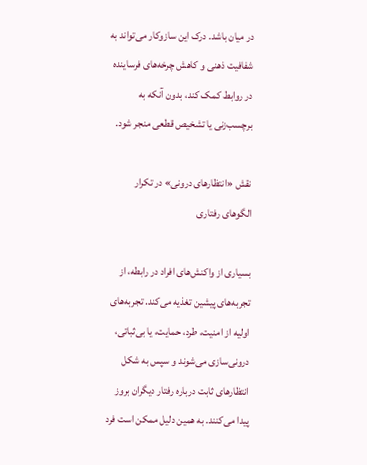در میان باشد. درک این سازوکار می‌تواند به شفافیت ذهنی و کاهش چرخه‌های فرساینده در روابط کمک کند، بدون آنکه به برچسب‌زنی یا تشخیص قطعی منجر شود.

نقش «انتظارهای درونی» در تکرار الگوهای رفتاری

بسیاری از واکنش‌های افراد در رابطه، از تجربه‌های پیشین تغذیه می‌کند. تجربه‌های اولیه از امنیت، طرد، حمایت، یا بی‌ثباتی، درونی‌سازی می‌شوند و سپس به شکل انتظارهای ثابت درباره رفتار دیگران بروز پیدا می‌کنند. به همین دلیل ممکن است فرد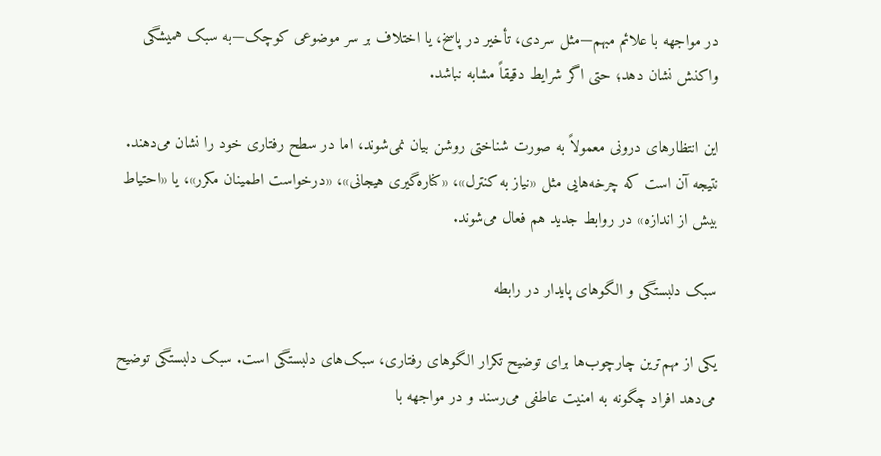در مواجهه با علائم مبهم—مثل سردی، تأخیر در پاسخ، یا اختلاف بر سر موضوعی کوچک—به سبک همیشگی واکنش نشان دهد؛ حتی اگر شرایط دقیقاً مشابه نباشد.

این انتظارهای درونی معمولاً به صورت شناختی روشن بیان نمی‌شوند، اما در سطح رفتاری خود را نشان می‌دهند. نتیجه آن است که چرخه‌هایی مثل «نیاز به کنترل»، «کناره‌گیری هیجانی»، «درخواست اطمینان مکرر»، یا «احتیاط بیش از اندازه» در روابط جدید هم فعال می‌شوند.

سبک دلبستگی و الگوهای پایدار در رابطه

یکی از مهم‌ترین چارچوب‌ها برای توضیح تکرار الگوهای رفتاری، سبک‌های دلبستگی است. سبک دلبستگی توضیح می‌دهد افراد چگونه به امنیت عاطفی می‌رسند و در مواجهه با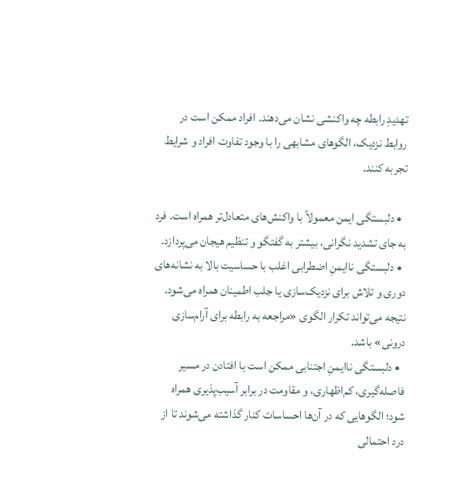تهدیدِ رابطه چه واکنشی نشان می‌دهند. افراد ممکن است در روابط نزدیک، الگوهای مشابهی را با وجود تفاوت افراد و شرایط تجربه کنند.

  • دلبستگی ایمن معمولاً با واکنش‌های متعادل‌تر همراه است. فرد به جای تشدید نگرانی، بیشتر به گفتگو و تنظیم هیجان می‌پردازد.
  • دلبستگی ناایمنِ اضطرابی اغلب با حساسیت بالا به نشانه‌های دوری و تلاش برای نزدیک‌سازی یا جلب اطمینان همراه می‌شود. نتیجه می‌تواند تکرار الگوی «مراجعه به رابطه برای آرام‌سازی درونی» باشد.
  • دلبستگی ناایمنِ اجتنابی ممکن است با افتادن در مسیر فاصله‌گیری، کم‌اظهاری، و مقاومت در برابر آسیب‌پذیری همراه شود؛ الگوهایی که در آن‌ها احساسات کنار گذاشته می‌شوند تا از درد احتمالی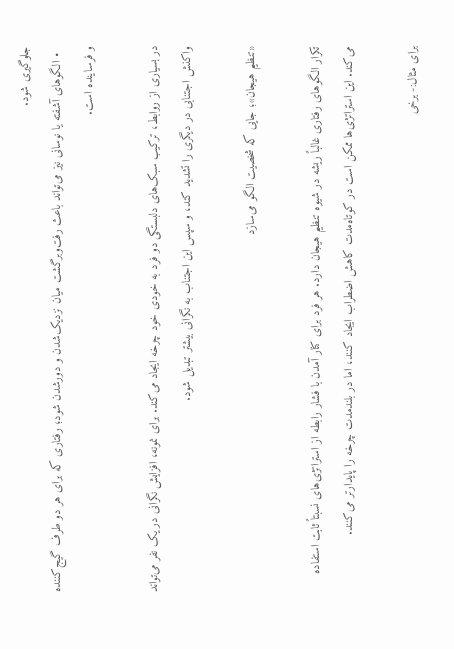جلوگیری شود.
  • الگوهای آشفته یا نوسانی نیز می‌تواند باعث رفت‌وبرگشت میان نزدیک‌شدن و دورشدن شود؛ رفتاری که برای هر دو طرف گیج‌کننده و فرساینده است.

در بسیاری از روابط، ترکیب سبک‌های دلبستگی دو فرد به خودی خود چرخه ایجاد می‌کند. برای نمونه، افزایش نگرانی در یک نفر می‌تواند واکنش اجتنابی در دیگری را تشدید کند، و سپس این اجتناب به نگرانی بیشتر تبدیل شود.

«تنظیم هیجان»؛ جایی که شخصیت الگو می‌سازد

تکرار الگوهای رفتاری غالباً ریشه در شیوه تنظیم هیجان دارد. هر فرد برای کنار آمدن با فشار رابطه از استراتژی‌های نسبتاً ثابت استفاده می‌کند. این استراتژی‌ها ممکن است در کوتاه‌مدت کاهش اضطراب ایجاد کنند، اما در بلندمدت چرخه را پایدارتر می‌کنند.

برای مثال:- برخی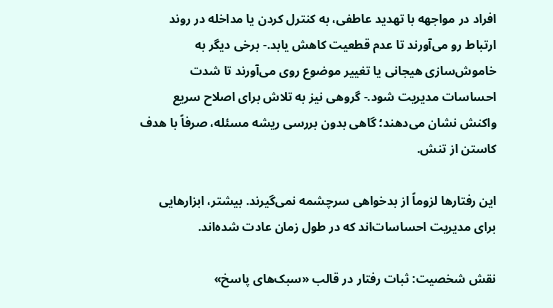افراد در مواجهه با تهدید عاطفی، به کنترل کردن یا مداخله در روند ارتباط رو می‌آورند تا عدم قطعیت کاهش یابد.- برخی دیگر به خاموش‌سازی هیجانی یا تغییر موضوع روی می‌آورند تا شدت احساسات مدیریت شود.- گروهی نیز به تلاش برای اصلاح سریع واکنش نشان می‌دهند؛ گاهی بدون بررسی ریشه مسئله، صرفاً با هدف کاستن از تنش.

این رفتارها لزوماً از بدخواهی سرچشمه نمی‌گیرند. بیشتر، ابزارهایی برای مدیریت احساسات‌اند که در طول زمان عادت شده‌اند.

نقش شخصیت: ثبات رفتار در قالب «سبک‌های پاسخ»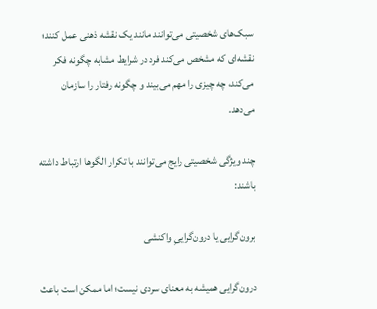سبک‌های شخصیتی می‌توانند مانند یک نقشه ذهنی عمل کنند؛ نقشه‌ای که مشخص می‌کند فرد در شرایط مشابه چگونه فکر می‌کند، چه چیزی را مهم می‌بیند و چگونه رفتار را سازمان می‌دهد.

چند ویژگی شخصیتی رایج می‌توانند با تکرار الگوها ارتباط داشته باشند:

برون‌گرایی یا درون‌گراییِ واکنشی

درون‌گرایی همیشه به معنای سردی نیست؛ اما ممکن است باعث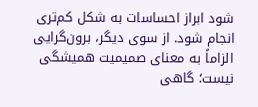شود ابراز احساسات به شکل کم‌تری انجام شود. از سوی دیگر، برون‌گرایی الزاماً به معنای صمیمیت همیشگی نیست؛ گاهی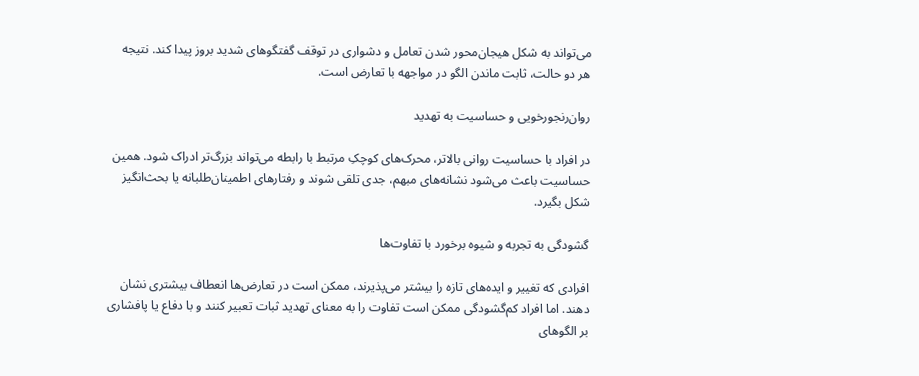می‌تواند به شکل هیجان‌محور شدن تعامل و دشواری در توقف گفتگوهای شدید بروز پیدا کند. نتیجه هر دو حالت، ثابت ماندن الگو در مواجهه با تعارض است.

روان‌رنجورخویی و حساسیت به تهدید

در افراد با حساسیت روانی بالاتر، محرک‌های کوچکِ مرتبط با رابطه می‌تواند بزرگ‌تر ادراک شود. همین حساسیت باعث می‌شود نشانه‌های مبهم، جدی تلقی شوند و رفتارهای اطمینان‌طلبانه یا بحث‌انگیز شکل بگیرد.

گشودگی به تجربه و شیوه برخورد با تفاوت‌ها

افرادی که تغییر و ایده‌های تازه را بیشتر می‌پذیرند، ممکن است در تعارض‌ها انعطاف بیشتری نشان دهند. اما افراد کم‌گشودگی ممکن است تفاوت را به معنای تهدید ثبات تعبیر کنند و با دفاع یا پافشاری بر الگوهای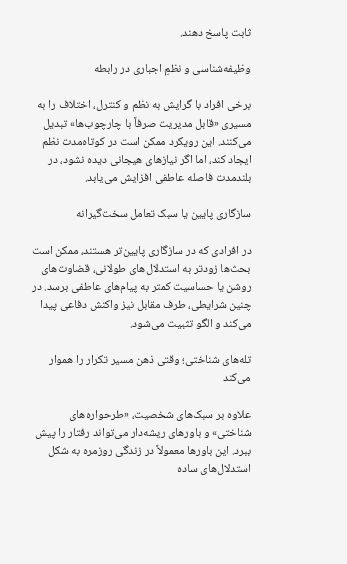ثابت پاسخ دهند.

وظیفه‌شناسی و نظمِ اجباری در رابطه

برخی افراد با گرایش به نظم و کنترل، اختلاف را به مسیری «قابل مدیریت صرفاً با چارچوب‌ها» تبدیل می‌کنند. این رویکرد ممکن است در کوتاه‌مدت نظم ایجاد کند، اما اگر نیازهای هیجانی دیده نشود، در بلندمدت فاصله عاطفی افزایش می‌یابد.

سازگاری پایین یا سبک تعامل سخت‌گیرانه

در افرادی که در سازگاری پایین‌تر هستند، ممکن است بحث‌ها زودتر به استدلال‌های طولانی، قضاوت‌های روشن یا حساسیت کمتر به پیام‌های عاطفی برسد. در چنین شرایطی، طرف مقابل نیز واکنش دفاعی پیدا می‌کند و الگو تثبیت می‌شود.

تله‌های شناختی؛ وقتی ذهن مسیر تکرار را هموار می‌کند

علاوه بر سبک‌های شخصیت، «طرحواره‌های شناختی» و باورهای ریشه‌دار می‌تواند رفتار را پیش ببرد. این باورها معمولاً در زندگی روزمره به شکل استدلال‌های ساده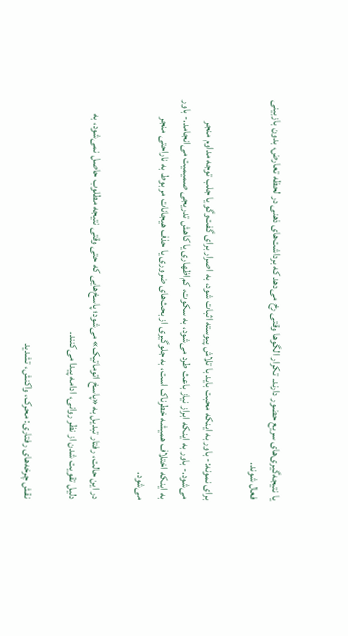یا نتیجه‌گیری‌های سریع حضور دارند. تکرار الگوها وقتی رخ می‌دهد که برداشت‌های ذهنی در لحظه تعارض، بدون بازبینی فعال شوند.

برای نمونه:- باور به اینکه محبت باید با تلاش پیوسته اثبات شود، به اصرار برای گفت‌وگو یا جلب توجه مداوم منجر می‌شود.- باور به اینکه ابراز نیاز باعث طرد می‌شود، به سکوت، کم‌اظهاری یا کاهش تدریجی صمیمیت می‌انجامد.- باور به اینکه اختلاف همیشه خطرناک است، به جلوگیری از بحث‌های ضروری یا حذف هیجانات مربوط به ناراحتی منجر می‌شود.

در این حالت، رفتار تبدیل به «پاسخ اتوماتیک» می‌شود؛ پاسخ‌هایی که حتی وقتی نتیجه مطلوب حاصل نمی‌شود، به دلیل تقویت شدن از نظر روانی، ادامه پیدا می‌کنند.

نقش چرخه‌های رفتاری: محرک، واکنش، تشدید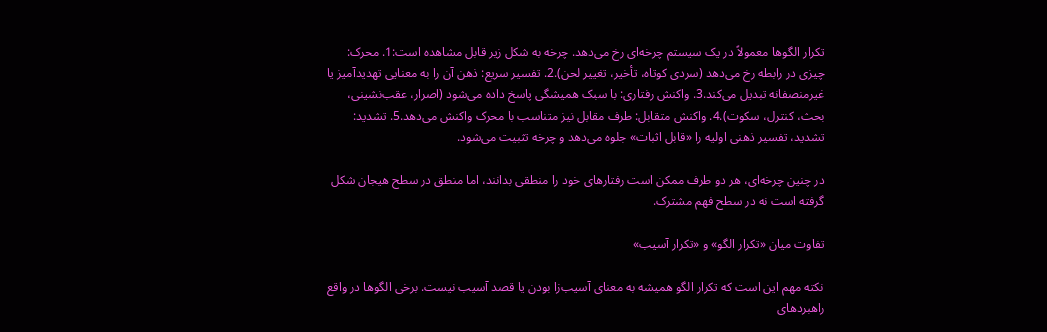تکرار الگوها معمولاً در یک سیستم چرخه‌ای رخ می‌دهد. چرخه به شکل زیر قابل مشاهده است:1. محرک: چیزی در رابطه رخ می‌دهد (سردی کوتاه، تأخیر، تغییر لحن).2. تفسیر سریع: ذهن آن را به معنایی تهدیدآمیز یا غیرمنصفانه تبدیل می‌کند.3. واکنش رفتاری: با سبک همیشگی پاسخ داده می‌شود (اصرار، عقب‌نشینی، بحث، کنترل، سکوت).4. واکنش متقابل: طرف مقابل نیز متناسب با محرک واکنش می‌دهد.5. تشدید: تشدید، تفسیر ذهنی اولیه را «قابل اثبات» جلوه می‌دهد و چرخه تثبیت می‌شود.

در چنین چرخه‌ای، هر دو طرف ممکن است رفتارهای خود را منطقی بدانند، اما منطق در سطح هیجان شکل گرفته است نه در سطح فهم مشترک.

تفاوت میان «تکرار الگو» و «تکرار آسیب»

نکته مهم این است که تکرار الگو همیشه به معنای آسیب‌زا بودن یا قصد آسیب نیست. برخی الگوها در واقع راهبردهای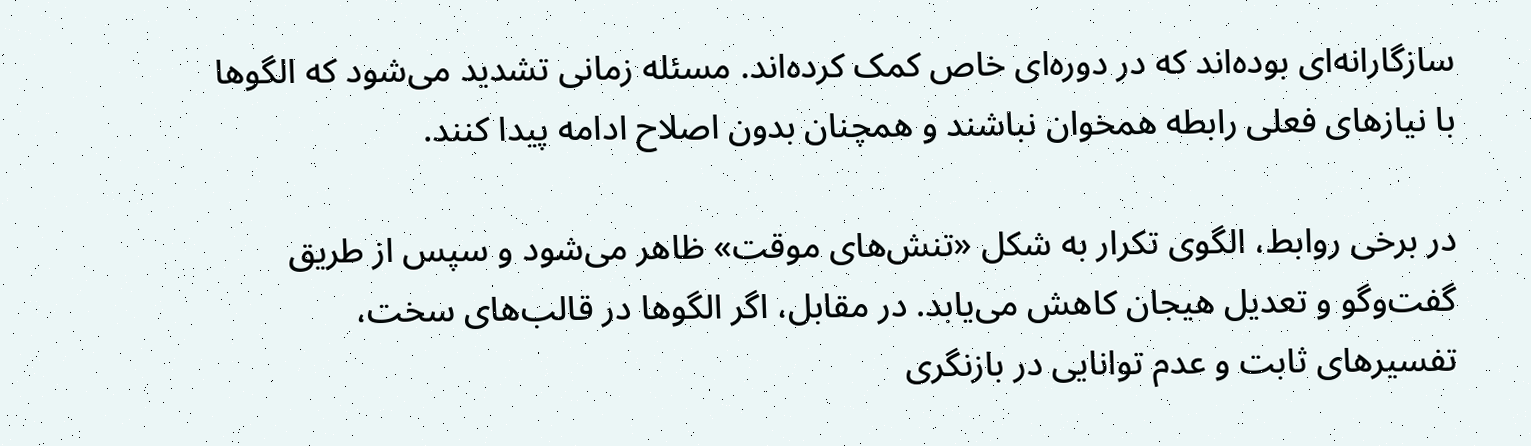سازگارانه‌ای بوده‌اند که در دوره‌ای خاص کمک کرده‌اند. مسئله زمانی تشدید می‌شود که الگوها با نیازهای فعلی رابطه همخوان نباشند و همچنان بدون اصلاح ادامه پیدا کنند.

در برخی روابط، الگوی تکرار به شکل «تنش‌های موقت» ظاهر می‌شود و سپس از طریق گفت‌وگو و تعدیل هیجان کاهش می‌یابد. در مقابل، اگر الگوها در قالب‌های سخت، تفسیرهای ثابت و عدم توانایی در بازنگری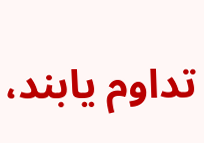تداوم یابند،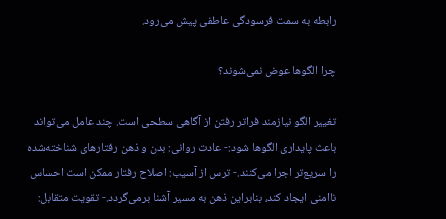رابطه به سمت فرسودگی عاطفی پیش می‌رود.

چرا الگوها عوض نمی‌شوند؟

تغییر الگو نیازمند فراتر رفتن از آگاهی سطحی است. چند عامل می‌تواند باعث پایداری الگوها شود:- عادت روانی: بدن و ذهن رفتارهای شناخته‌شده را سریع‌تر اجرا می‌کنند.- ترس از آسیب: اصلاح رفتار ممکن است احساس ناامنی ایجاد کند، بنابراین ذهن به مسیر آشنا برمی‌گردد.- تقویت متقابل: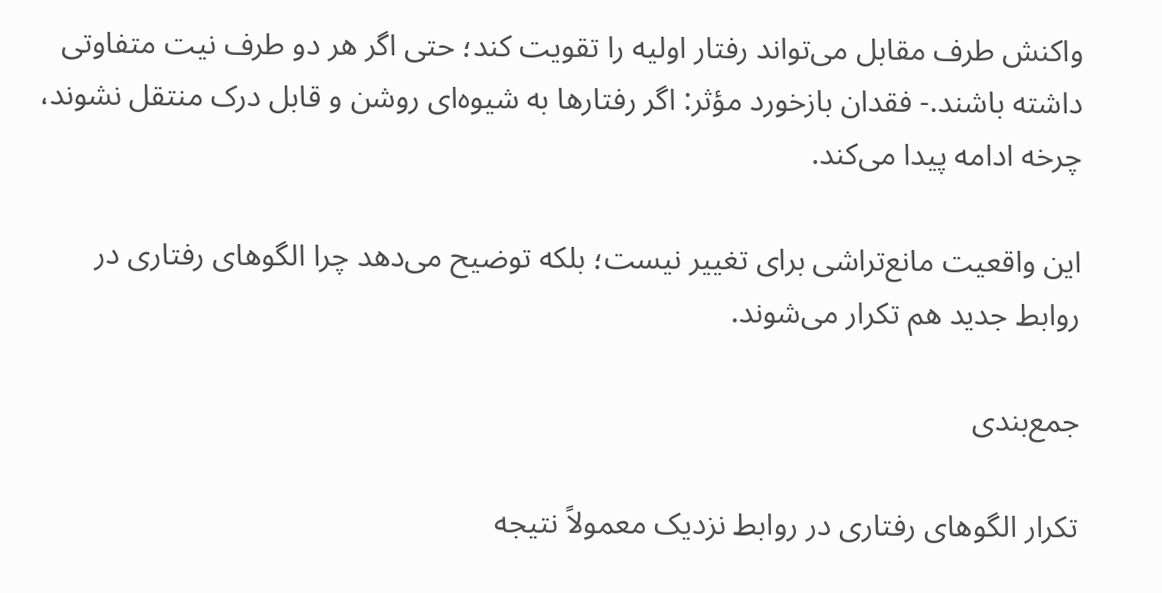واکنش طرف مقابل می‌تواند رفتار اولیه را تقویت کند؛ حتی اگر هر دو طرف نیت متفاوتی داشته باشند.- فقدان بازخورد مؤثر: اگر رفتارها به شیوه‌ای روشن و قابل درک منتقل نشوند، چرخه ادامه پیدا می‌کند.

این واقعیت مانع‌تراشی برای تغییر نیست؛ بلکه توضیح می‌دهد چرا الگوهای رفتاری در روابط جدید هم تکرار می‌شوند.

جمع‌بندی

تکرار الگوهای رفتاری در روابط نزدیک معمولاً نتیجه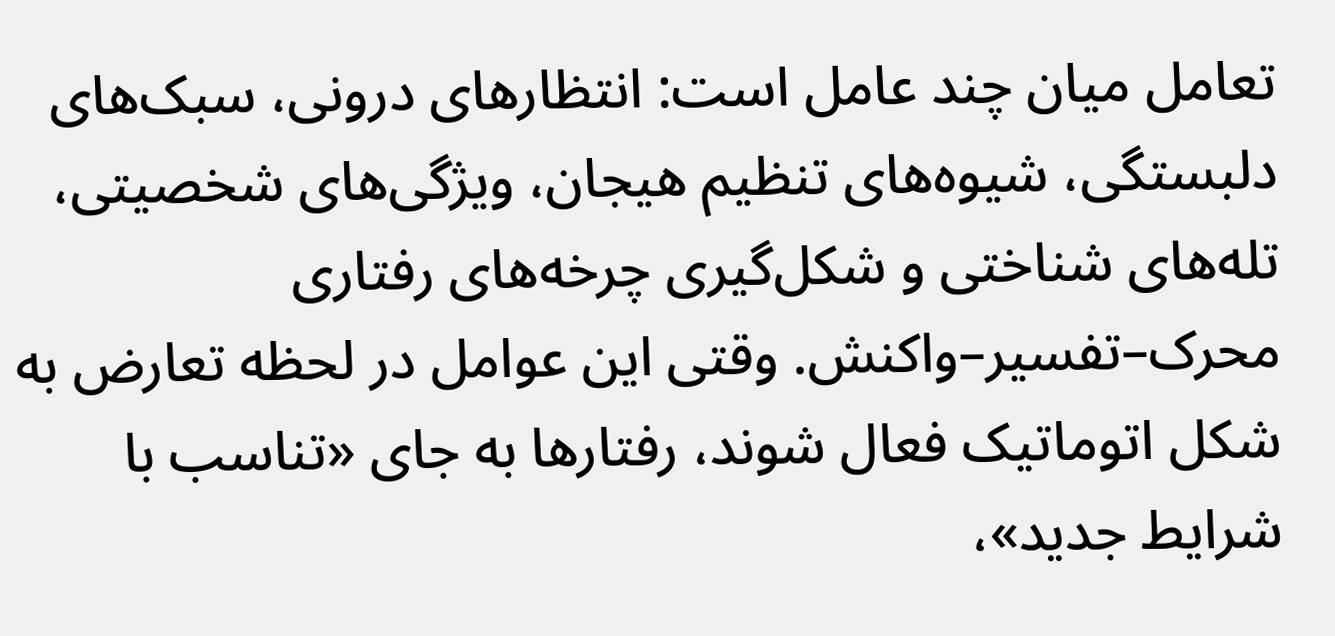تعامل میان چند عامل است: انتظارهای درونی، سبک‌های دلبستگی، شیوه‌های تنظیم هیجان، ویژگی‌های شخصیتی، تله‌های شناختی و شکل‌گیری چرخه‌های رفتاری محرک–تفسیر–واکنش. وقتی این عوامل در لحظه تعارض به شکل اتوماتیک فعال شوند، رفتارها به جای «تناسب با شرایط جدید»،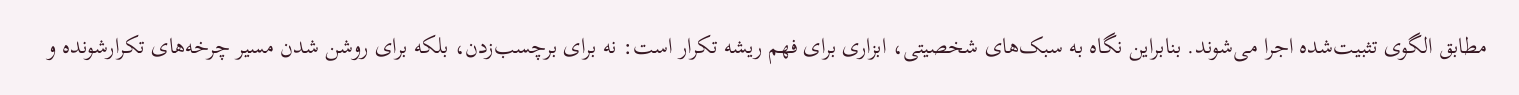مطابق الگوی تثبیت‌شده اجرا می‌شوند. بنابراین نگاه به سبک‌های شخصیتی، ابزاری برای فهم ریشه تکرار است: نه برای برچسب‌زدن، بلکه برای روشن شدن مسیر چرخه‌های تکرارشونده و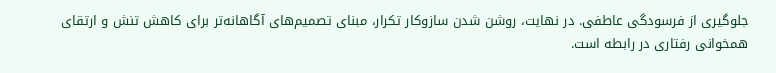جلوگیری از فرسودگی عاطفی. در نهایت، روشن شدن سازوکار تکرار، مبنای تصمیم‌های آگاهانه‌تر برای کاهش تنش و ارتقای همخوانی رفتاری در رابطه است.